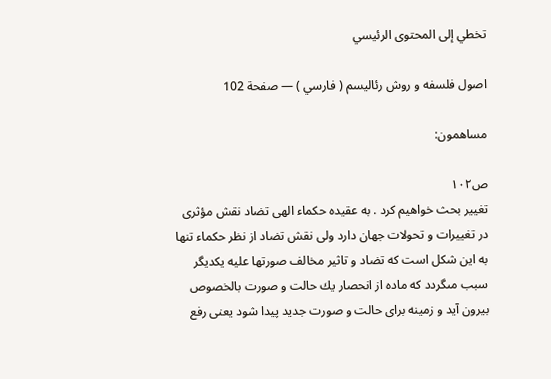تخطي إلى المحتوى الرئيسي

اصول فلسفه و روش رئاليسم ( فارسي ) — صفحة 102

مساهمون:

ص١٠٢
تغيير بحث خواهيم كرد . به عقيده حكماء الهى تضاد نقش مؤثرى در تغييرات و تحولات جهان دارد ولى نقش تضاد از نظر حكماء تنها به اين شكل است كه تضاد و تاثير مخالف صورتها عليه يكديگر سبب مىگردد كه ماده از انحصار يك حالت و صورت بالخصوص بيرون آيد و زمينه براى حالت و صورت جديد پيدا شود يعنى رفع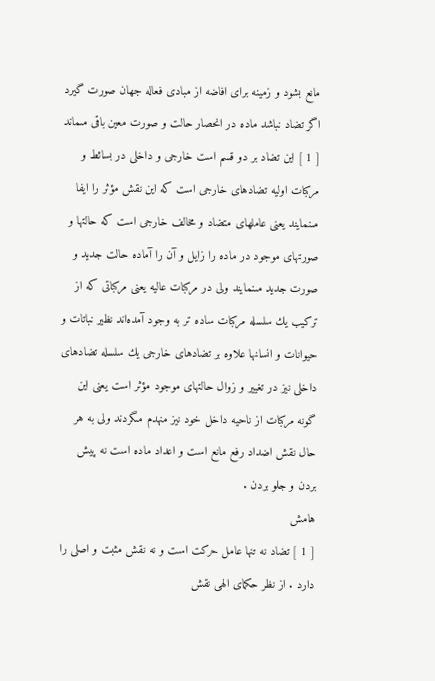مانع بشود و زمينه براى افاضه از مبادى فعاله جهان صورت گيرد اگر تضاد نباشد ماده در انحصار حالت و صورت معين باقى مىماند [ 1 ] اين تضاد بر دو قسم است خارجى و داخلى در بسائط و مركبات اوليه تضادهاى خارجى است كه اين نقش مؤثر را ايفا مىنمايند يعنى عاملهاى متضاد و مخالف خارجى است كه حالتها و صورتهاى موجود در ماده را زايل و آن را آماده حالت جديد و صورت جديد مىنمايند ولى در مركبات عاليه يعنى مركباتى كه از تركيب يك سلسله مركبات ساده تر به وجود آمده‌اند نظير نباتات و حيوانات و انسانها علاوه بر تضادهاى خارجى يك سلسله تضادهاى داخلى نيز در تغيير و زوال حالتهاى موجود مؤثر است يعنى اين گونه مركبات از ناحيه داخل خود نيز منهدم مىگردند ولى به هر حال نقش اضداد رفع مانع است و اعداد ماده است نه پيش بردن و جلو بردن .
هامش
[ 1 ] تضاد نه تنها عامل حركت است و نه نقش مثبت و اصلى را دارد . از نظر حكماى الهى نقش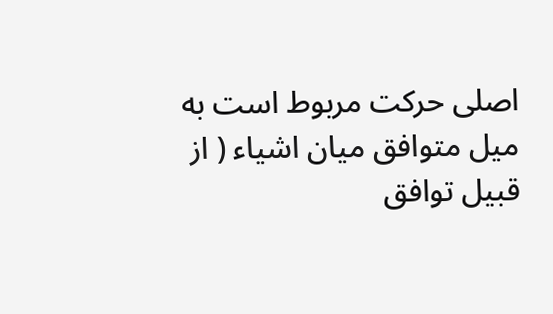اصلى حركت مربوط است به ميل متوافق ميان اشياء ( از قبيل توافق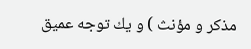مذكر و مؤنث ) و يك توجه عميق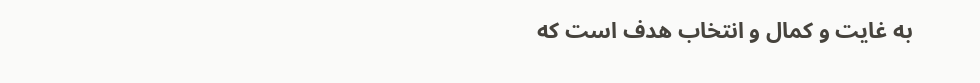به غايت و كمال و انتخاب هدف است كه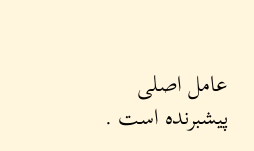عامل اصلى پيشبرنده است .